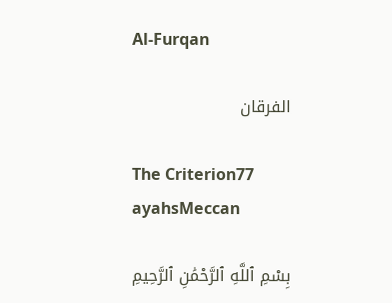Al-Furqan

الفرقان

The Criterion77 ayahsMeccan

بِسْمِ ٱللَّهِ ٱلرَّحْمَٰنِ ٱلرَّحِيمِ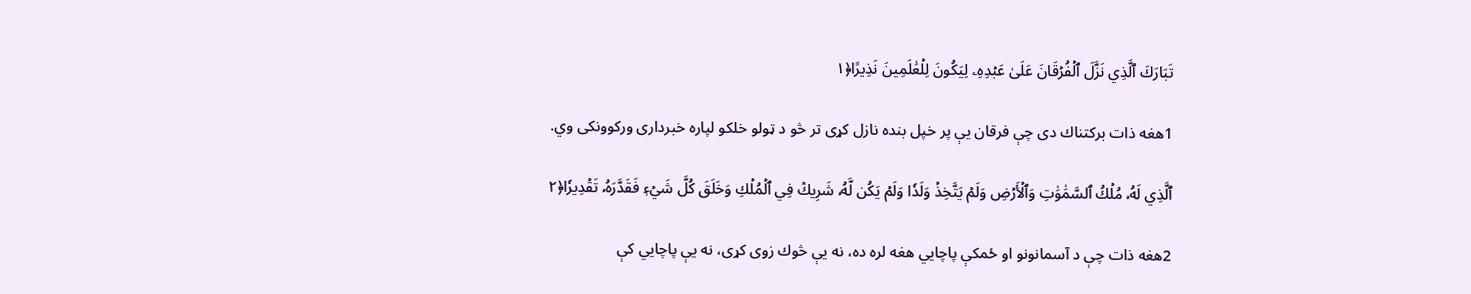تَبَارَكَ ٱلَّذِي نَزَّلَ ٱلۡفُرۡقَانَ عَلَىٰ عَبۡدِهِۦ لِيَكُونَ لِلۡعَٰلَمِينَ نَذِيرًا﴿١

1هغه ذات بركتناك دى چې فرقان يې پر خپل بنده نازل كړی تر څو د ټولو خلكو لپاره خبردارى وركوونكى وي.

ٱلَّذِي لَهُۥ مُلۡكُ ٱلسَّمَٰوَٰتِ وَٱلۡأَرۡضِ وَلَمۡ يَتَّخِذۡ وَلَدٗا وَلَمۡ يَكُن لَّهُۥ شَرِيكٞ فِي ٱلۡمُلۡكِ وَخَلَقَ كُلَّ شَيۡءٖ فَقَدَّرَهُۥ تَقۡدِيرٗا﴿٢

2هغه ذات چې د آسمانونو او ځمكې پاچايي هغه لره ده، نه يې څوك زوى كړى، نه يې پاچايي كې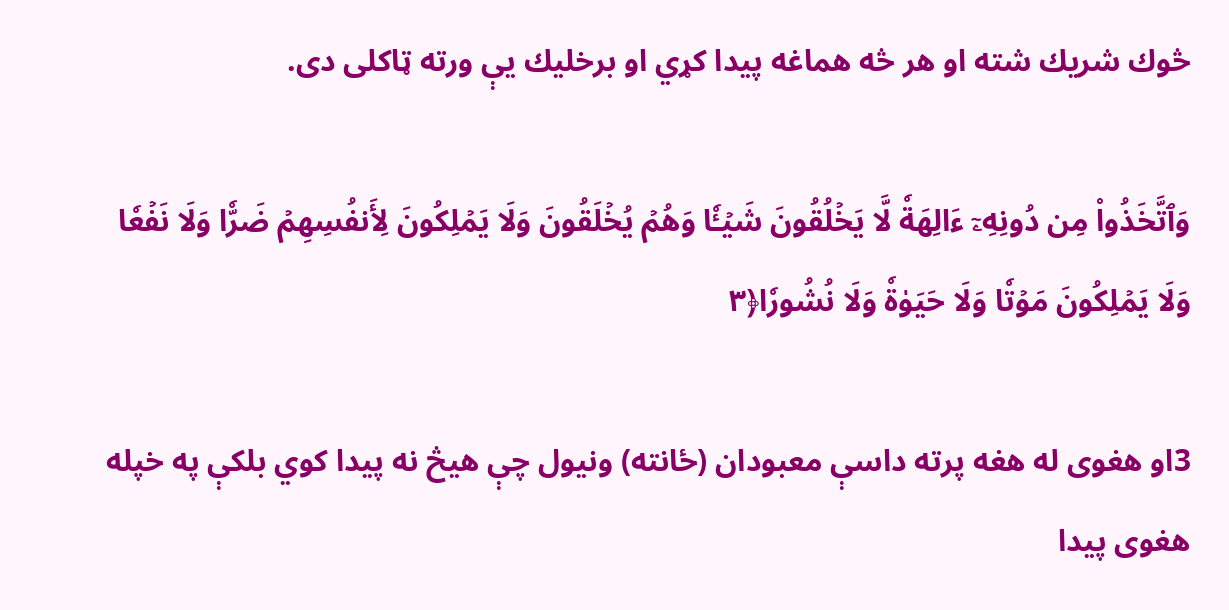څوك شريك شته او هر څه هماغه پيدا كړي او برخليك يې ورته ټاكلى دى.

وَٱتَّخَذُواْ مِن دُونِهِۦٓ ءَالِهَةٗ لَّا يَخۡلُقُونَ شَيۡـٔٗا وَهُمۡ يُخۡلَقُونَ وَلَا يَمۡلِكُونَ لِأَنفُسِهِمۡ ضَرّٗا وَلَا نَفۡعٗا وَلَا يَمۡلِكُونَ مَوۡتٗا وَلَا حَيَوٰةٗ وَلَا نُشُورٗا﴿٣

3او هغوی له هغه پرته داسې معبودان (ځانته) ونيول چې هيڅ نه پيدا كوي بلكې په خپله هغوى پيدا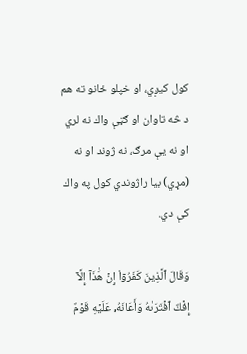كول كيږي، او خپلو ځانو ته هم د څه تاوان او ګټې واك نه لري او نه يې مرګ، نه ژوند او نه (مړي) بيا راژوندي كول په واك كې دي.

وَقَالَ ٱلَّذِينَ كَفَرُوٓاْ إِنۡ هَٰذَآ إِلَّآ إِفۡكٌ ٱفۡتَرَىٰهُ وَأَعَانَهُۥ عَلَيۡهِ قَوۡمٌ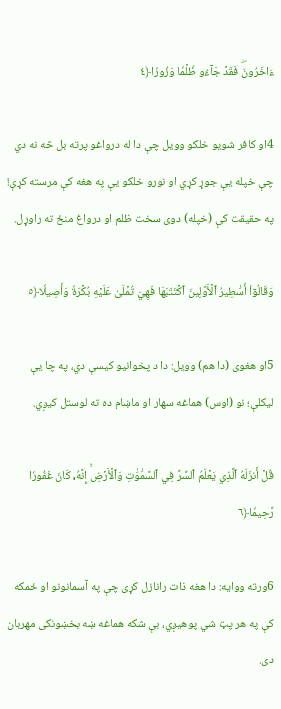ءَاخَرُونَۖ فَقَدۡ جَآءُو ظُلۡمٗا وَزُورٗا﴿٤

4او كافر شويو خلکو وويل چې دا له درواغو پرته بل څه نه دي چې خپله يې جوړ كړي او نورو خلكو يې په هغه كې مرسته كړې! په حقيقت كې (خپله) دوى سخت ظلم او درواغ منځ ته راوړل.

وَقَالُوٓاْ أَسَٰطِيرُ ٱلۡأَوَّلِينَ ٱكۡتَتَبَهَا فَهِيَ تُمۡلَىٰ عَلَيۡهِ بُكۡرَةٗ وَأَصِيلٗا﴿٥

5او هغوى (دا هم) وويل: دا د پخوانيو كيسې دي، په چا يې ليكلې؛ نو (اوس) هماغه سهار او ماښام ده ته لوستل كيږي.

قُلۡ أَنزَلَهُ ٱلَّذِي يَعۡلَمُ ٱلسِّرَّ فِي ٱلسَّمَٰوَٰتِ وَٱلۡأَرۡضِۚ إِنَّهُۥ كَانَ غَفُورٗا رَّحِيمٗا﴿٦

6ورته ووايه: دا هغه ذات رانازل كړى چې په آسمانونو او ځمكه كې په هر پټ شي پوهيږي، بې شكه هماغه ښه بخښونكى مهربان دى.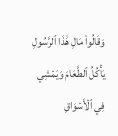وَقَالُواْ مَالِ هَٰذَا ٱلرَّسُولِ يَأۡكُلُ ٱلطَّعَامَ وَيَمۡشِي فِي ٱلۡأَسۡوَاقِ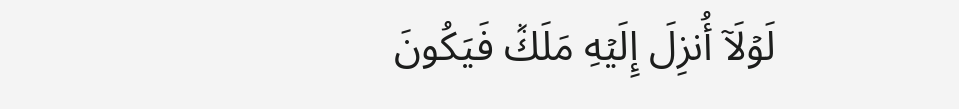لَوۡلَآ أُنزِلَ إِلَيۡهِ مَلَكٞ فَيَكُونَ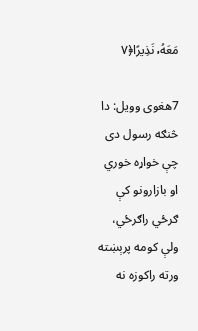مَعَهُۥ نَذِيرًا﴿٧

7هغوى وويل: دا څنګه رسول دى چې خواړه خوري او بازارونو كې ګرځي راګرځي، ولې كومه پرېښته ورته راكوزه نه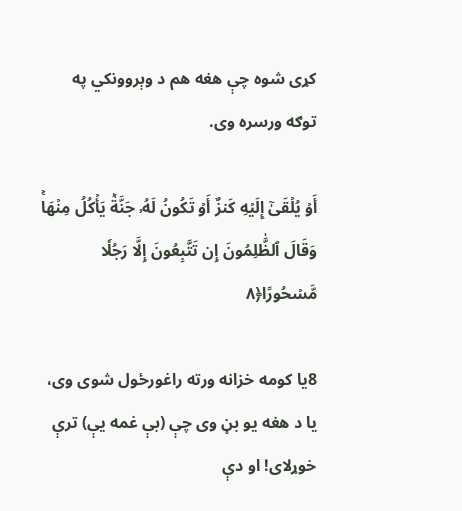كړى شوه چې هغه هم د وېروونكي په توګه ورسره وى.

أَوۡ يُلۡقَىٰٓ إِلَيۡهِ كَنزٌ أَوۡ تَكُونُ لَهُۥ جَنَّةٞ يَأۡكُلُ مِنۡهَاۚ وَقَالَ ٱلظَّٰلِمُونَ إِن تَتَّبِعُونَ إِلَّا رَجُلٗا مَّسۡحُورًا﴿٨

8يا كومه خزانه ورته راغورځول شوی وی، يا د هغه يو بڼ وى چې (بې غمه يې) ترې خوړلاى! او دې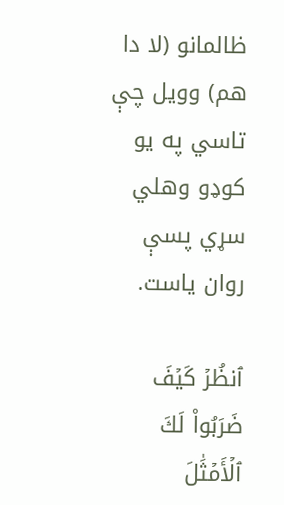ظالمانو (لا دا هم) وويل چې تاسي په يو كوډو وهلي سړي پسې روان ياست.

ٱنظُرۡ كَيۡفَ ضَرَبُواْ لَكَ ٱلۡأَمۡثَٰلَ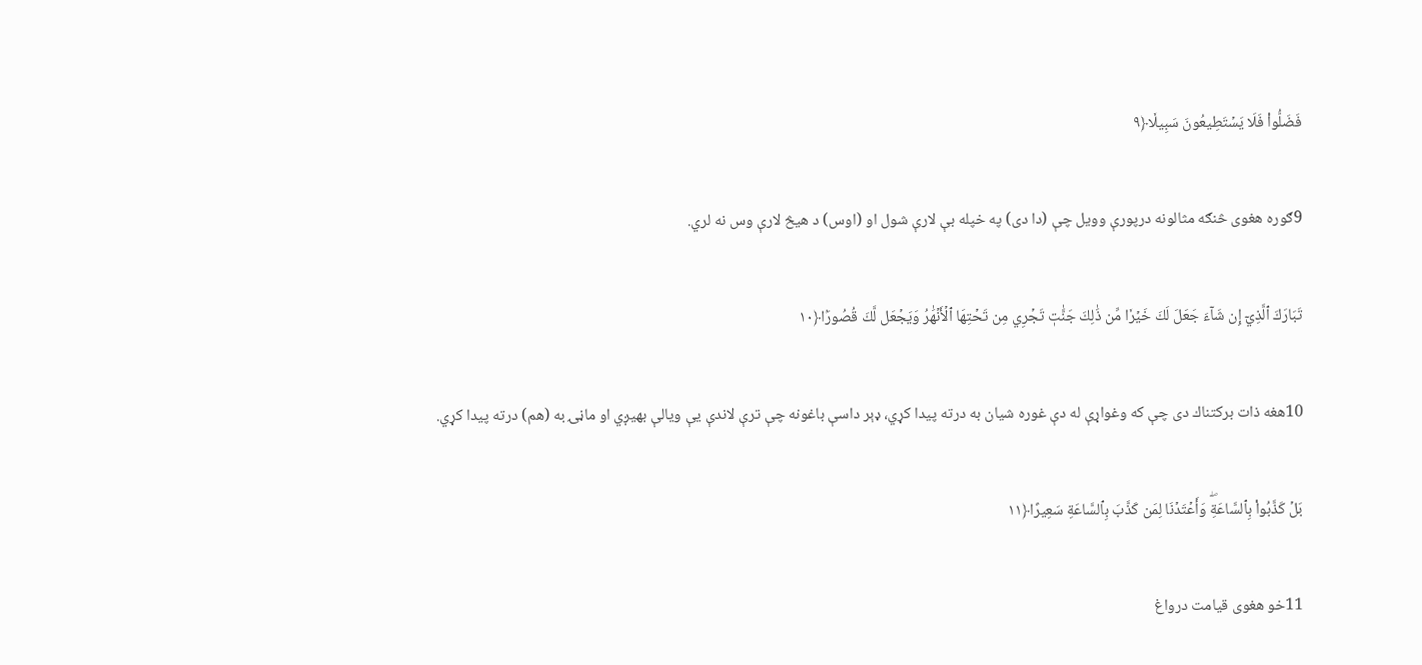فَضَلُّواْ فَلَا يَسۡتَطِيعُونَ سَبِيلٗا﴿٩

9ګوره هغوی څنګه مثالونه درپورې وويل چې (دا دى) په خپله بې لارې شول او (اوس) د هيڅ لارې وس نه لري.

تَبَارَكَ ٱلَّذِيٓ إِن شَآءَ جَعَلَ لَكَ خَيۡرٗا مِّن ذَٰلِكَ جَنَّٰتٖ تَجۡرِي مِن تَحۡتِهَا ٱلۡأَنۡهَٰرُ وَيَجۡعَل لَّكَ قُصُورَۢا﴿١٠

10هغه ذات بركتناك دى چې كه وغواړې له دې غوره شيان به درته پيدا كړي، ډېر داسې باغونه چې ترې لاندې يې ويالې بهيږي او ماڼۍ به (هم) درته پيدا كړي.

بَلۡ كَذَّبُواْ بِٱلسَّاعَةِۖ وَأَعۡتَدۡنَا لِمَن كَذَّبَ بِٱلسَّاعَةِ سَعِيرًا﴿١١

11خو هغوى قيامت درواغ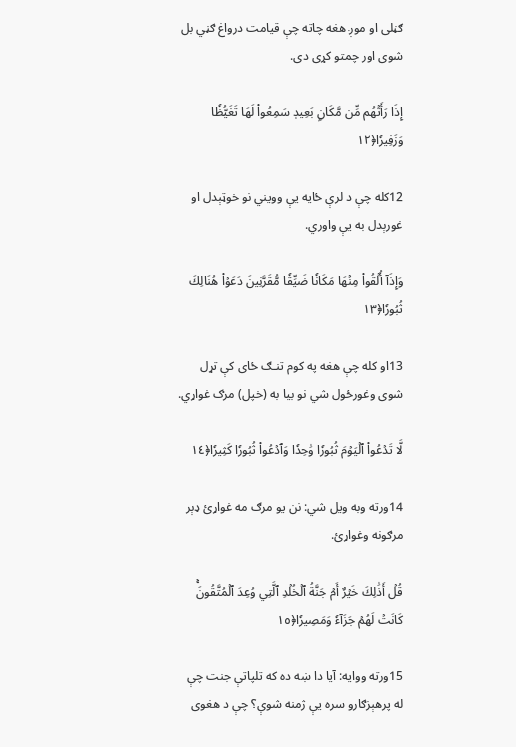ګڼلى او موږ هغه چاته چې قيامت درواغ ګڼي بل شوى اور چمتو كړى دى.

إِذَا رَأَتۡهُم مِّن مَّكَانِۭ بَعِيدٖ سَمِعُواْ لَهَا تَغَيُّظٗا وَزَفِيرٗا﴿١٢

12كله چې د لرې ځايه يې وويني نو خوټېدل او غورېدل به يې واوري.

وَإِذَآ أُلۡقُواْ مِنۡهَا مَكَانٗا ضَيِّقٗا مُّقَرَّنِينَ دَعَوۡاْ هُنَالِكَ ثُبُورٗا﴿١٣

13او كله چې هغه په كوم تنـګ ځاى كې تړل شوی وغورځول شي نو بيا به (خپل) مرګ غواړي.

لَّا تَدۡعُواْ ٱلۡيَوۡمَ ثُبُورٗا وَٰحِدٗا وَٱدۡعُواْ ثُبُورٗا كَثِيرٗا﴿١٤

14ورته وبه ويل شي: نن يو مرګ مه غواړئ ډېر مرګونه وغواړئ.

قُلۡ أَذَٰلِكَ خَيۡرٌ أَمۡ جَنَّةُ ٱلۡخُلۡدِ ٱلَّتِي وُعِدَ ٱلۡمُتَّقُونَۚ كَانَتۡ لَهُمۡ جَزَآءٗ وَمَصِيرٗا﴿١٥

15ورته ووايه: آیا دا ښه ده كه تلپاتې جنت چې له پرهېزګارو سره يې ژمنه شوې؟ چې د هغوى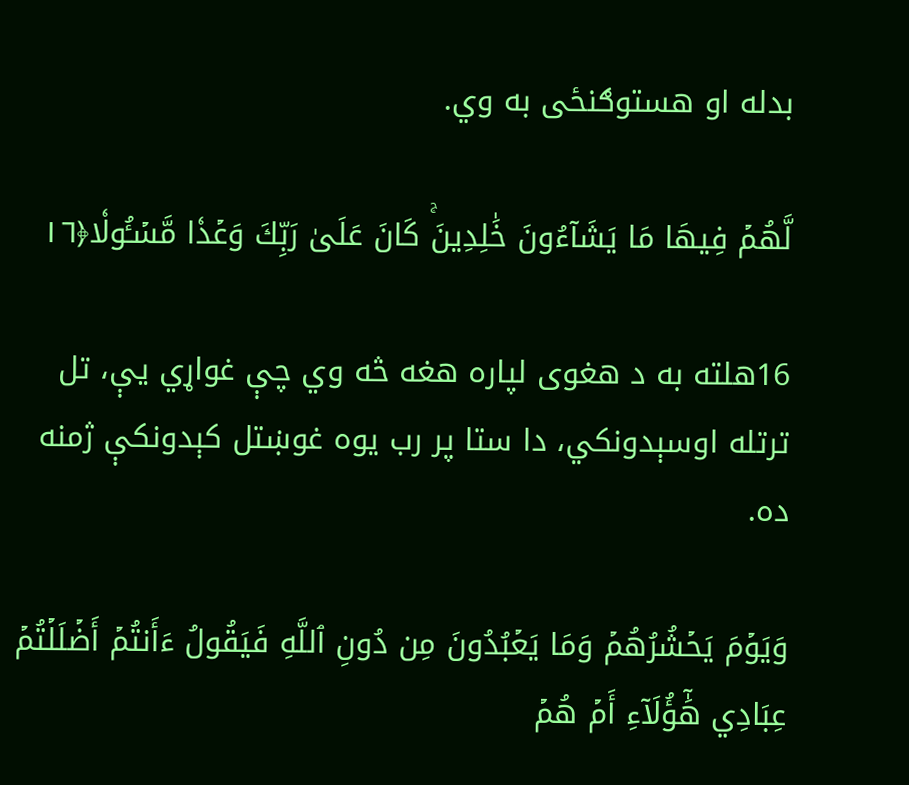بدله او هستوګنځى به وي.

لَّهُمۡ فِيهَا مَا يَشَآءُونَ خَٰلِدِينَۚ كَانَ عَلَىٰ رَبِّكَ وَعۡدٗا مَّسۡـُٔولٗا﴿١٦

16هلته به د هغوى لپاره هغه څه وي چې غواړي يې، تل ترتله اوسېدونكي، دا ستا پر رب يوه غوښتل كېدونكې ژمنه ده.

وَيَوۡمَ يَحۡشُرُهُمۡ وَمَا يَعۡبُدُونَ مِن دُونِ ٱللَّهِ فَيَقُولُ ءَأَنتُمۡ أَضۡلَلۡتُمۡ عِبَادِي هَٰٓؤُلَآءِ أَمۡ هُمۡ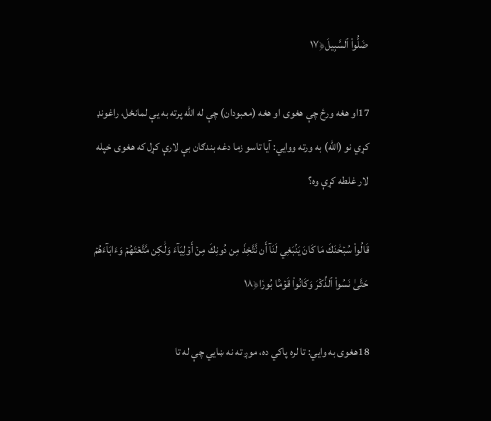ضَلُّواْ ٱلسَّبِيلَ﴿١٧

17او هغه ورځ چې هغوى او هغه (معبودان) چې له الله پرته به يې لمانځل، راغونډ كړي نو (الله) به ورته ووايي: آيا تاسو زما دغه بندګان بې لارې كړل كه هغوى خپله لار غلطه كړې وه؟

قَالُواْ سُبۡحَٰنَكَ مَا كَانَ يَنۢبَغِي لَنَآ أَن نَّتَّخِذَ مِن دُونِكَ مِنۡ أَوۡلِيَآءَ وَلَٰكِن مَّتَّعۡتَهُمۡ وَءَابَآءَهُمۡ حَتَّىٰ نَسُواْ ٱلذِّكۡرَ وَكَانُواْ قَوۡمَۢا بُورٗا﴿١٨

18هغوى به وايي: تا لره پاكي ده، موږ ته نه ښايي چې له تا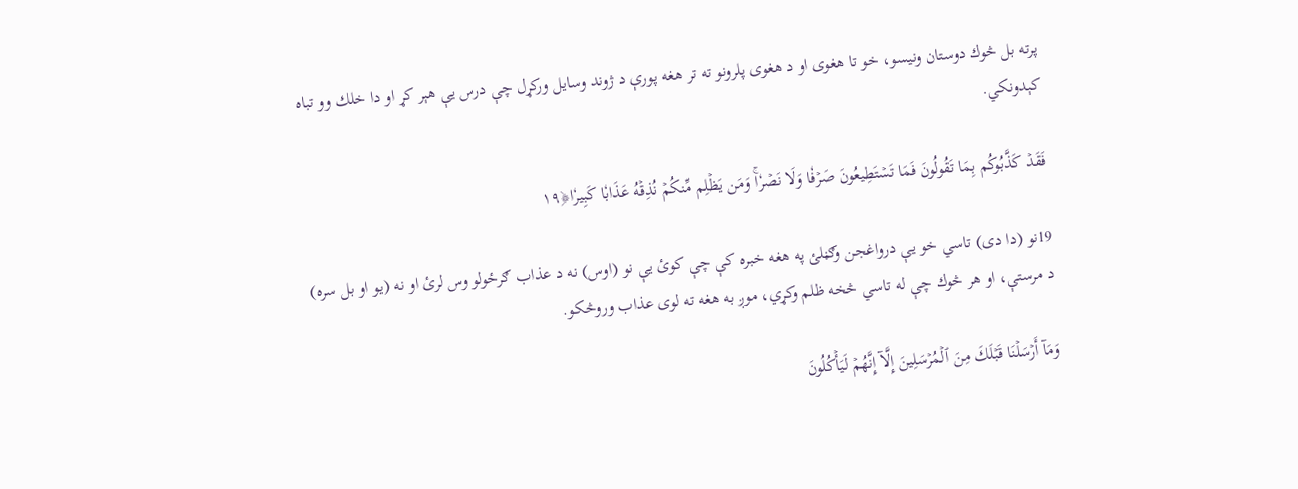پرته بل څوك دوستان ونيسو، خو تا هغوى او د هغوى پلرونو ته تر هغه پورې د ژوند وسايل وركړل چې درس يې هېر كړ او دا خلك وو تباه كېدونكي.

فَقَدۡ كَذَّبُوكُم بِمَا تَقُولُونَ فَمَا تَسۡتَطِيعُونَ صَرۡفٗا وَلَا نَصۡرٗاۚ وَمَن يَظۡلِم مِّنكُمۡ نُذِقۡهُ عَذَابٗا كَبِيرٗا﴿١٩

19نو (دا دى) تاسي خو يې درواغجن وګڼلئ په هغه خبره كې چې كوئ يې نو (اوس) نه د عذاب ګرځولو وس لرئ او نه (يو او بل سره) د مرستې، او هر څوك چې له تاسي څخه ظلم وكړي، موږ به هغه ته لوى عذاب وروڅكو.

وَمَآ أَرۡسَلۡنَا قَبۡلَكَ مِنَ ٱلۡمُرۡسَلِينَ إِلَّآ إِنَّهُمۡ لَيَأۡكُلُونَ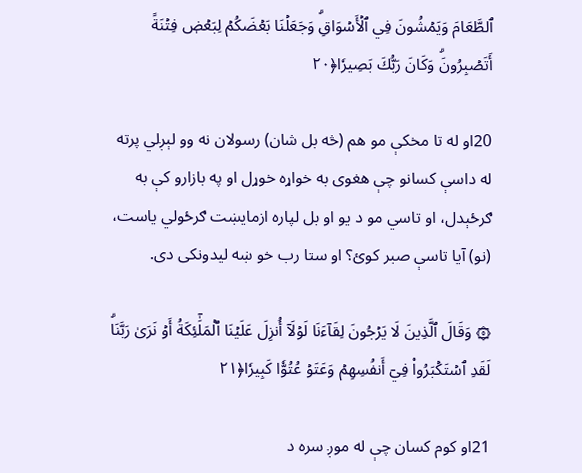ٱلطَّعَامَ وَيَمۡشُونَ فِي ٱلۡأَسۡوَاقِۗ وَجَعَلۡنَا بَعۡضَكُمۡ لِبَعۡضٖ فِتۡنَةً أَتَصۡبِرُونَۗ وَكَانَ رَبُّكَ بَصِيرٗا﴿٢٠

20او له تا مخكې مو هم (څه بل شان) رسولان نه وو لېږلي پرته له داسې كسانو چې هغوى به خواړه خوړل او په بازارو كې به ګرځېدل، او تاسي مو د يو او بل لپاره ازمايښت ګرځولي ياست، (نو) آيا تاسې صبر كوئ؟ او ستا رب خو ښه ليدونكى دى.

۞ وَقَالَ ٱلَّذِينَ لَا يَرۡجُونَ لِقَآءَنَا لَوۡلَآ أُنزِلَ عَلَيۡنَا ٱلۡمَلَٰٓئِكَةُ أَوۡ نَرَىٰ رَبَّنَاۗ لَقَدِ ٱسۡتَكۡبَرُواْ فِيٓ أَنفُسِهِمۡ وَعَتَوۡ عُتُوّٗا كَبِيرٗا﴿٢١

21او كوم كسان چې له موږ سره د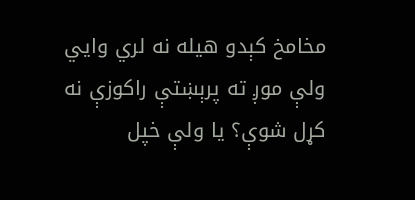مخامخ كېدو هيله نه لري وايي ولې موږ ته پرېښتې راكوزې نه كړل شوې؟ يا ولې خپل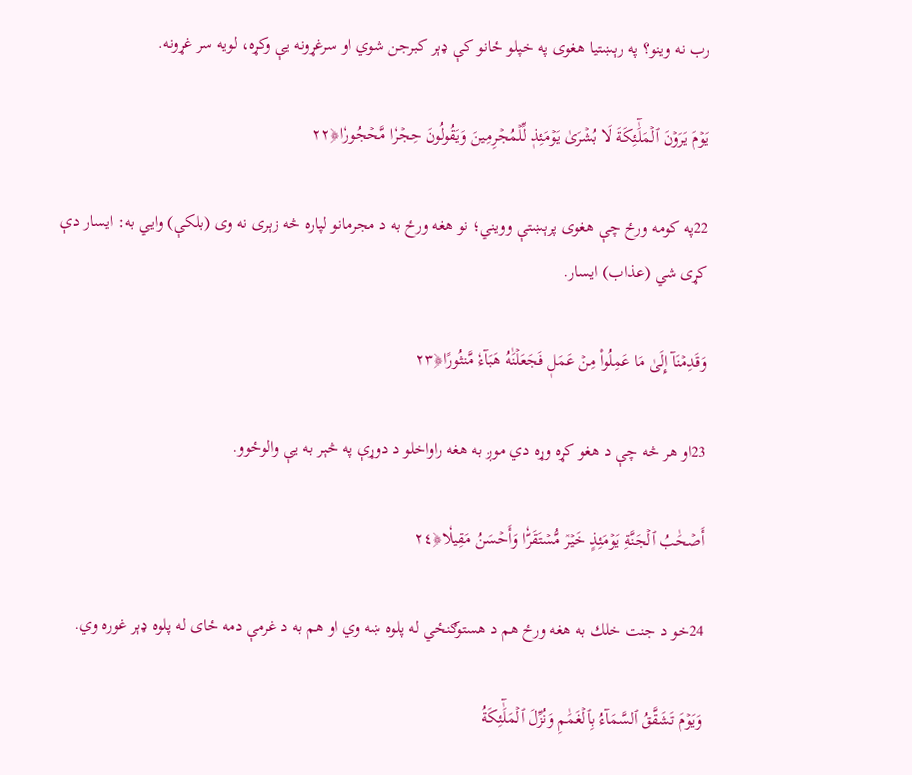رب نه وينو؟ په رېښتيا هغوى په خپلو ځانو كې ډېر كبرجن شوي او سرغړونه يې وكړه، لويه سر غړونه.

يَوۡمَ يَرَوۡنَ ٱلۡمَلَٰٓئِكَةَ لَا بُشۡرَىٰ يَوۡمَئِذٖ لِّلۡمُجۡرِمِينَ وَيَقُولُونَ حِجۡرٗا مَّحۡجُورٗا﴿٢٢

22په کومه ورځ چې هغوی پرېښتې وويني؛ نو هغه ورځ به د مجرمانو لپاره څه زېرى نه وى (بلكې) وايي به: ايسار دې كړى شي (عذاب) ايسار.

وَقَدِمۡنَآ إِلَىٰ مَا عَمِلُواْ مِنۡ عَمَلٖ فَجَعَلۡنَٰهُ هَبَآءٗ مَّنثُورًا﴿٢٣

23او هر څه چې د هغو كړه وړه دي موږ به هغه راواخلو د دوړې په څېر به يې والوځوو.

أَصۡحَٰبُ ٱلۡجَنَّةِ يَوۡمَئِذٍ خَيۡرٞ مُّسۡتَقَرّٗا وَأَحۡسَنُ مَقِيلٗا﴿٢٤

24خو د جنت خلك به هغه ورځ هم د هستوګنځي له پلوه ښه وي او هم به د غرمې دمه ځاى له پلوه ډېر غوره وي.

وَيَوۡمَ تَشَقَّقُ ٱلسَّمَآءُ بِٱلۡغَمَٰمِ وَنُزِّلَ ٱلۡمَلَٰٓئِكَةُ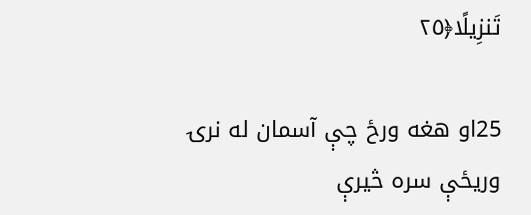تَنزِيلًا﴿٢٥

25او هغه ورځ چې آسمان له نرۍ وريځې سره څيرې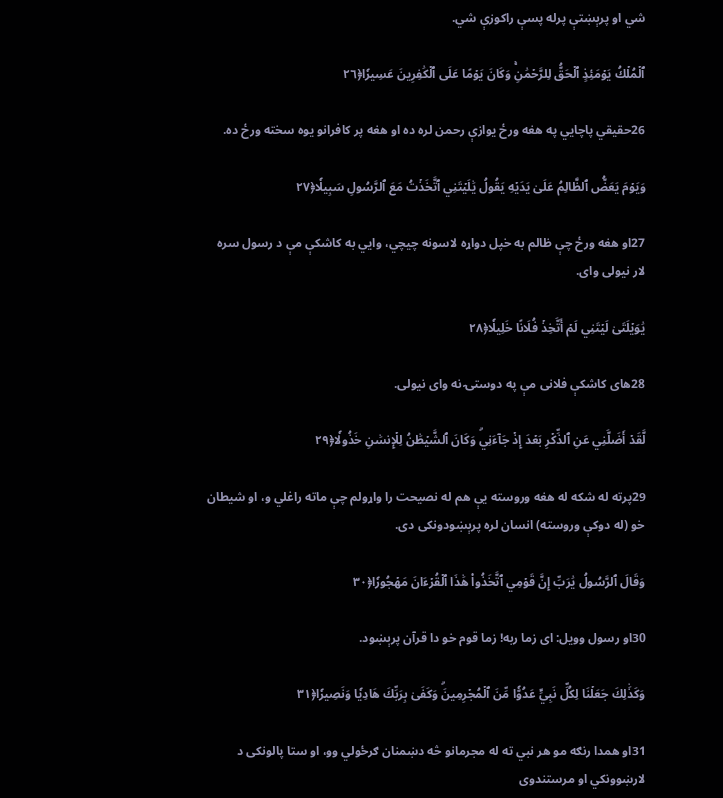شي او پرېښتې پرله پسې راكوزې شي.

ٱلۡمُلۡكُ يَوۡمَئِذٍ ٱلۡحَقُّ لِلرَّحۡمَٰنِۚ وَكَانَ يَوۡمًا عَلَى ٱلۡكَٰفِرِينَ عَسِيرٗا﴿٢٦

26حقيقي پاچايي په هغه ورځ يوازې رحمن لره ده او هغه پر كافرانو يوه سخته ورځ ده.

وَيَوۡمَ يَعَضُّ ٱلظَّالِمُ عَلَىٰ يَدَيۡهِ يَقُولُ يَٰلَيۡتَنِي ٱتَّخَذۡتُ مَعَ ٱلرَّسُولِ سَبِيلٗا﴿٢٧

27او هغه ورځ چې ظالم به خپل دواړه لاسونه چيچي، وايي به كاشكې مې د رسول سره لار نيولی واى.

يَٰوَيۡلَتَىٰ لَيۡتَنِي لَمۡ أَتَّخِذۡ فُلَانًا خَلِيلٗا﴿٢٨

28هاى كاشكې فلانى مې په دوستۍ نه وای نيولی.

لَّقَدۡ أَضَلَّنِي عَنِ ٱلذِّكۡرِ بَعۡدَ إِذۡ جَآءَنِيۗ وَكَانَ ٱلشَّيۡطَٰنُ لِلۡإِنسَٰنِ خَذُولٗا﴿٢٩

29پرته له شکه له هغه وروسته يې هم له نصيحت را واړولم چې ماته راغلي و، او شيطان خو (له دوكې وروسته) انسان لره پرېښودونكى دی.

وَقَالَ ٱلرَّسُولُ يَٰرَبِّ إِنَّ قَوۡمِي ٱتَّخَذُواْ هَٰذَا ٱلۡقُرۡءَانَ مَهۡجُورٗا﴿٣٠

30او رسول وويل: ای زما ربه! زما قوم خو دا قرآن پرېښود.

وَكَذَٰلِكَ جَعَلۡنَا لِكُلِّ نَبِيٍّ عَدُوّٗا مِّنَ ٱلۡمُجۡرِمِينَۗ وَكَفَىٰ بِرَبِّكَ هَادِيٗا وَنَصِيرٗا﴿٣١

31او همدا رنګه مو هر نبي ته له مجرمانو څه دښمنان ګرځولي وو، او ستا پالونکی د لارښوونكي او مرستندوى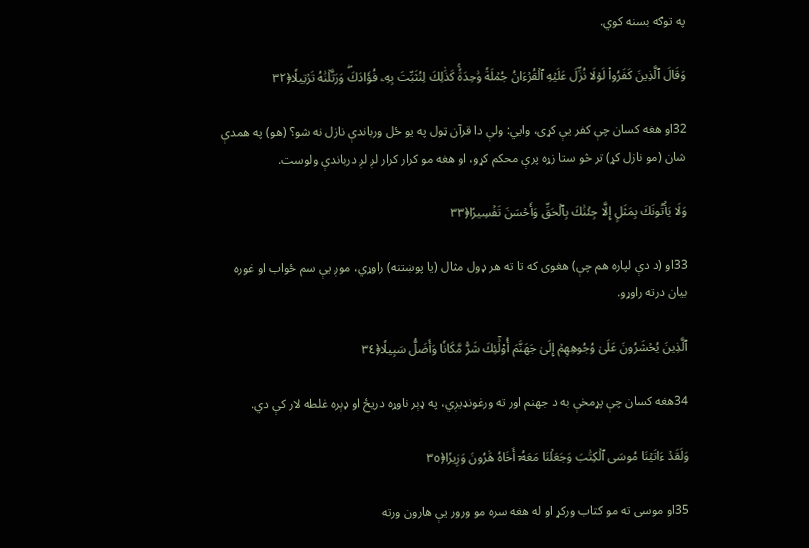په توګه بسنه کوي.

وَقَالَ ٱلَّذِينَ كَفَرُواْ لَوۡلَا نُزِّلَ عَلَيۡهِ ٱلۡقُرۡءَانُ جُمۡلَةٗ وَٰحِدَةٗۚ كَذَٰلِكَ لِنُثَبِّتَ بِهِۦ فُؤَادَكَۖ وَرَتَّلۡنَٰهُ تَرۡتِيلٗا﴿٣٢

32او هغه کسان چې کفر يې کړی، وايي: ولې دا قرآن ټول په يو ځل ورباندې نازل نه شو؟ (هو) په همدې شان (مو نازل كړ) تر څو ستا زړه پرې محكم كړو، او هغه مو كرار كرار لږ لږ درباندې ولوست.

وَلَا يَأۡتُونَكَ بِمَثَلٍ إِلَّا جِئۡنَٰكَ بِٱلۡحَقِّ وَأَحۡسَنَ تَفۡسِيرًا﴿٣٣

33او (د دې لپاره هم چې) هغوى كه تا ته هر ډول مثال (يا پوښتنه) راوړي، موږ يې سم ځواب او غوره بيان درته راوړو.

ٱلَّذِينَ يُحۡشَرُونَ عَلَىٰ وُجُوهِهِمۡ إِلَىٰ جَهَنَّمَ أُوْلَٰٓئِكَ شَرّٞ مَّكَانٗا وَأَضَلُّ سَبِيلٗا﴿٣٤

34هغه كسان چې پړمخې به د جهنم اور ته ورغونډيږي، په ډېر ناوړه دريځ او ډېره غلطه لار كې دي.

وَلَقَدۡ ءَاتَيۡنَا مُوسَى ٱلۡكِتَٰبَ وَجَعَلۡنَا مَعَهُۥٓ أَخَاهُ هَٰرُونَ وَزِيرٗا﴿٣٥

35او موسى ته مو كتاب وركړ او له هغه سره مو ورور يې هارون ورته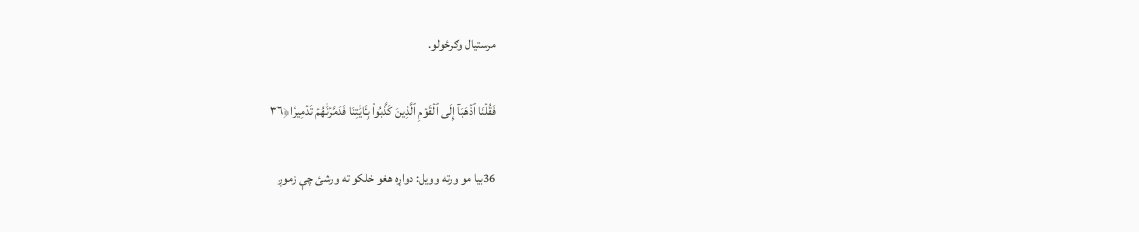مرستيال وګرځولو.

فَقُلۡنَا ٱذۡهَبَآ إِلَى ٱلۡقَوۡمِ ٱلَّذِينَ كَذَّبُواْ بِـَٔايَٰتِنَا فَدَمَّرۡنَٰهُمۡ تَدۡمِيرٗا﴿٣٦

36بيا مو ورته وويل: دواړه هغو خلكو ته ورشئ چې زموږ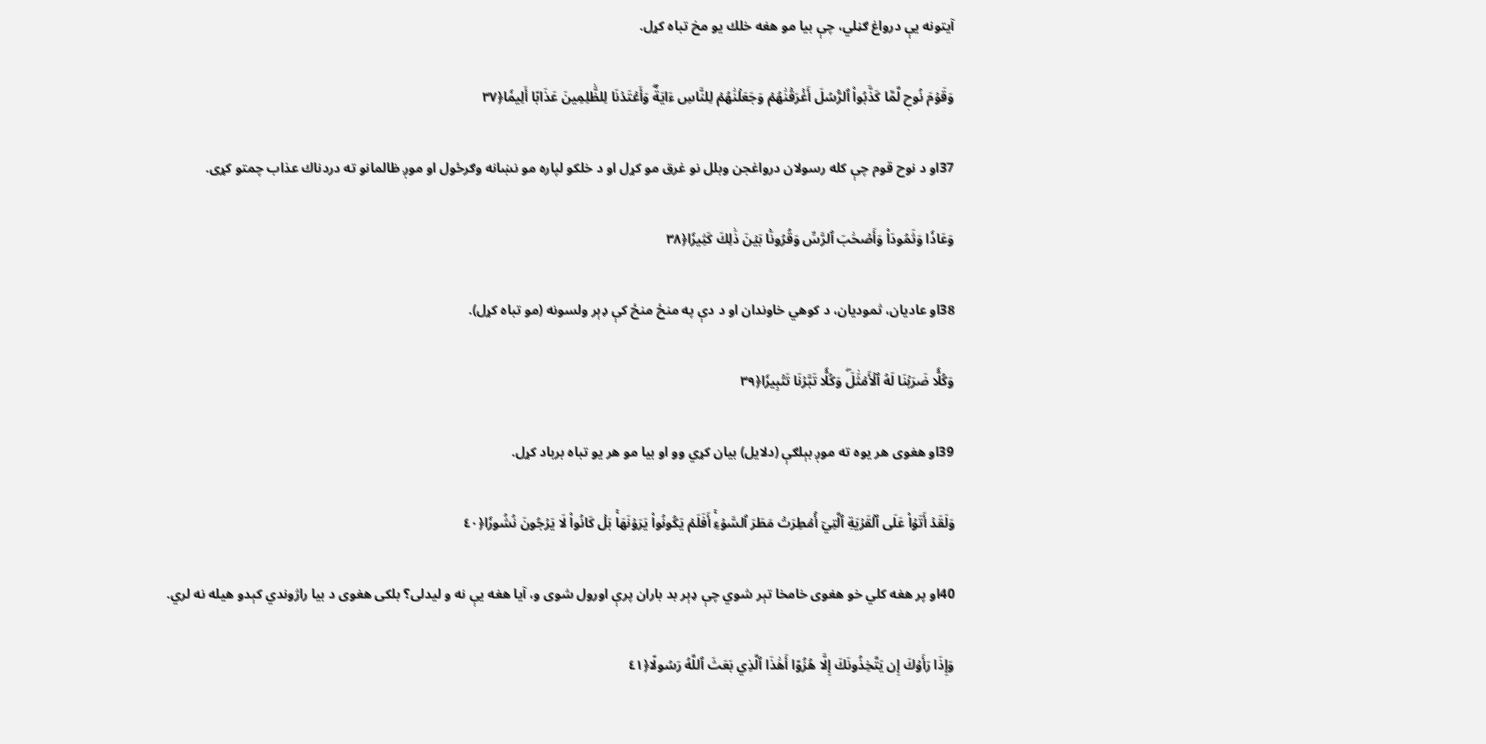آيتونه يې درواغ ګڼلي، چې بيا مو هغه خلك يو مخ تباه كړل.

وَقَوۡمَ نُوحٖ لَّمَّا كَذَّبُواْ ٱلرُّسُلَ أَغۡرَقۡنَٰهُمۡ وَجَعَلۡنَٰهُمۡ لِلنَّاسِ ءَايَةٗۖ وَأَعۡتَدۡنَا لِلظَّٰلِمِينَ عَذَابًا أَلِيمٗا﴿٣٧

37او د نوح قوم چې کله رسولان درواغجن وبلل نو غرق مو كړل او د خلكو لپاره مو نښانه وګرځول او موږ ظالمانو ته دردناك عذاب چمتو كړى.

وَعَادٗا وَثَمُودَاْ وَأَصۡحَٰبَ ٱلرَّسِّ وَقُرُونَۢا بَيۡنَ ذَٰلِكَ كَثِيرٗا﴿٣٨

38او عاديان، ثموديان، د كوهي خاوندان او د دې په منځ منځ كې ډېر ولسونه (مو تباه کړل).

وَكُلّٗا ضَرَبۡنَا لَهُ ٱلۡأَمۡثَٰلَۖ وَكُلّٗا تَبَّرۡنَا تَتۡبِيرٗا﴿٣٩

39او هغوى هر يوه ته موږ بېلګې (دلايل) بيان كړي وو او بيا مو هر يو تباه برباد كړل.

وَلَقَدۡ أَتَوۡاْ عَلَى ٱلۡقَرۡيَةِ ٱلَّتِيٓ أُمۡطِرَتۡ مَطَرَ ٱلسَّوۡءِۚ أَفَلَمۡ يَكُونُواْ يَرَوۡنَهَاۚ بَلۡ كَانُواْ لَا يَرۡجُونَ نُشُورٗا﴿٤٠

40او پر هغه كلي خو هغوى خامخا تېر شوي چې ډېر بد باران پرې اورول شوى و، آيا هغه يې نه و ليدلى؟ بلكى هغوى د بيا راژوندي كېدو هيله نه لري.

وَإِذَا رَأَوۡكَ إِن يَتَّخِذُونَكَ إِلَّا هُزُوًا أَهَٰذَا ٱلَّذِي بَعَثَ ٱللَّهُ رَسُولًا﴿٤١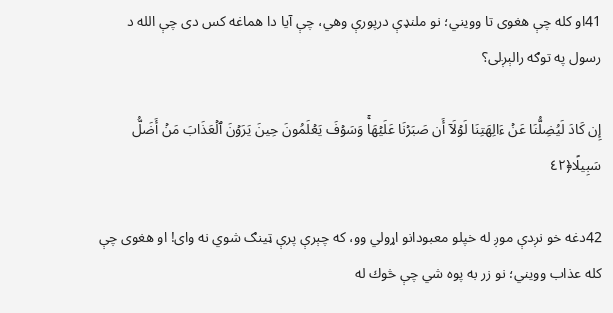41او كله چې هغوى تا وويني؛ نو ملنډې درپورې وهي، چې آيا دا هماغه كس دى چې الله د رسول په توګه رالېږلى؟

إِن كَادَ لَيُضِلُّنَا عَنۡ ءَالِهَتِنَا لَوۡلَآ أَن صَبَرۡنَا عَلَيۡهَاۚ وَسَوۡفَ يَعۡلَمُونَ حِينَ يَرَوۡنَ ٱلۡعَذَابَ مَنۡ أَضَلُّ سَبِيلًا﴿٤٢

42دغه خو نږدې موږ له خپلو معبودانو اړولي وو، كه چېرې پرې ټينګ شوي نه واى! او هغوى چې کله عذاب وويني؛ نو زر به پوه شي چې څوك له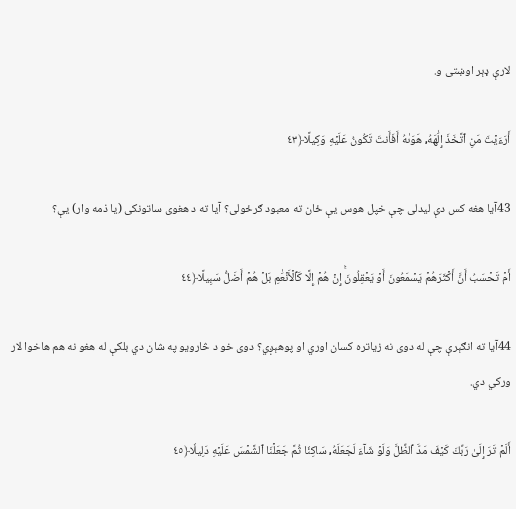لارې ډېر اوښتی و.

أَرَءَيۡتَ مَنِ ٱتَّخَذَ إِلَٰهَهُۥ هَوَىٰهُ أَفَأَنتَ تَكُونُ عَلَيۡهِ وَكِيلًا﴿٤٣

43آيا هغه كس دې ليدلى چې خپل هوس يې ځان ته معبود ګرځولى؟ آيا ته د هغوى ساتونكى (يا ذمه وار) يې؟

أَمۡ تَحۡسَبُ أَنَّ أَكۡثَرَهُمۡ يَسۡمَعُونَ أَوۡ يَعۡقِلُونَۚ إِنۡ هُمۡ إِلَّا كَٱلۡأَنۡعَٰمِ بَلۡ هُمۡ أَضَلُّ سَبِيلًا﴿٤٤

44آيا ته انګېرې چې له دوى نه زياتره كسان اوري او پوهېږي؟ دوى خو د څارويو په شان دي بلكې له هغو نه هم هاخوا لار وركي دي.

أَلَمۡ تَرَ إِلَىٰ رَبِّكَ كَيۡفَ مَدَّ ٱلظِّلَّ وَلَوۡ شَآءَ لَجَعَلَهُۥ سَاكِنٗا ثُمَّ جَعَلۡنَا ٱلشَّمۡسَ عَلَيۡهِ دَلِيلٗا﴿٤٥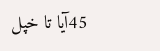45آيا تا خپل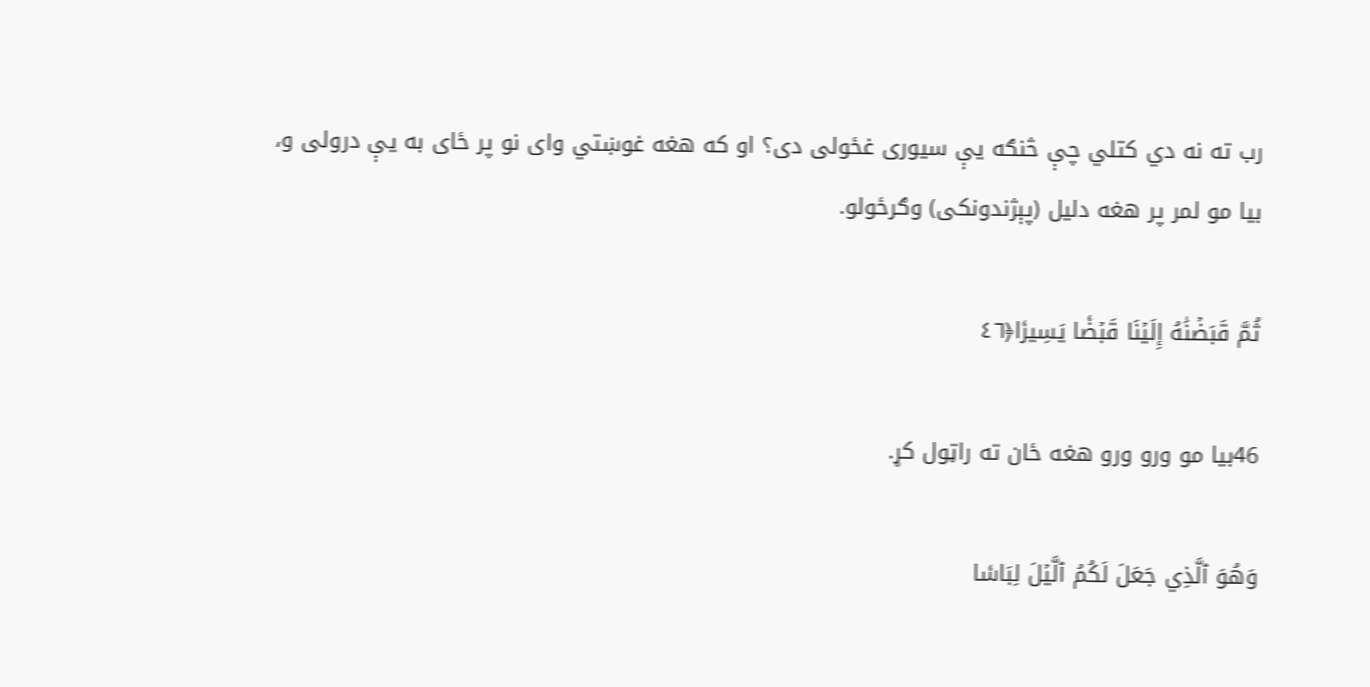رب ته نه دي كتلي چې څنګه يې سيورى غځولى دى؟ او كه هغه غوښتي واى نو پر ځاى به يې درولى و، بيا مو لمر پر هغه دليل (پېژندونكى) وګرځولو.

ثُمَّ قَبَضۡنَٰهُ إِلَيۡنَا قَبۡضٗا يَسِيرٗا﴿٤٦

46بيا مو ورو ورو هغه ځان ته راټول کړ.

وَهُوَ ٱلَّذِي جَعَلَ لَكُمُ ٱلَّيۡلَ لِبَاسٗا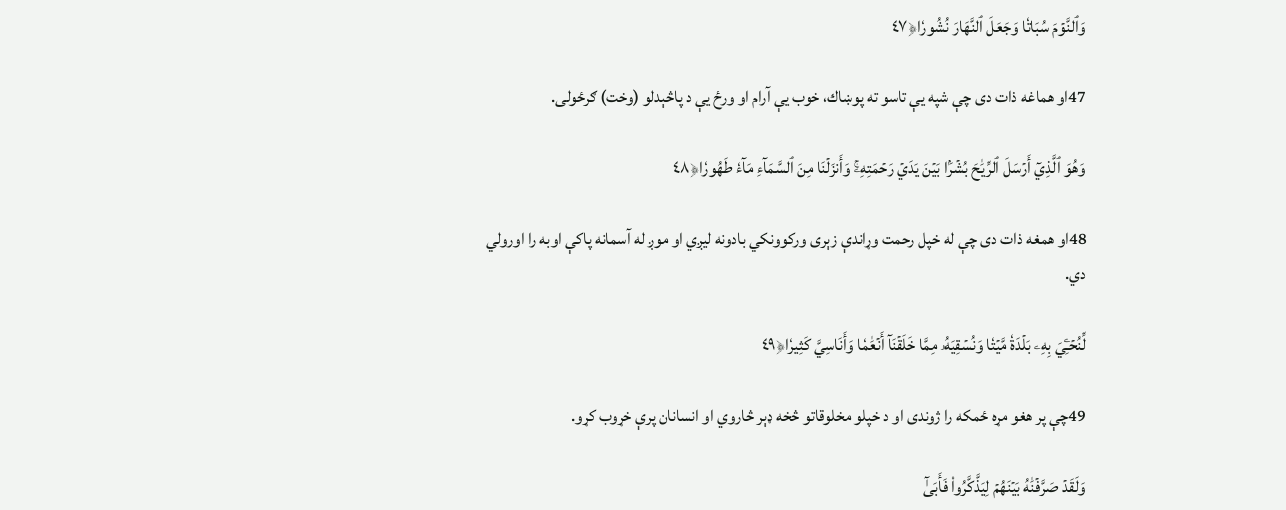وَٱلنَّوۡمَ سُبَاتٗا وَجَعَلَ ٱلنَّهَارَ نُشُورٗا﴿٤٧

47او هماغه ذات دى چې شپه يې تاسو ته پوښاك، خوب يې آرام او ورځ يې د پاڅېدلو (وخت) ګرځولى.

وَهُوَ ٱلَّذِيٓ أَرۡسَلَ ٱلرِّيَٰحَ بُشۡرَۢا بَيۡنَ يَدَيۡ رَحۡمَتِهِۦۚ وَأَنزَلۡنَا مِنَ ٱلسَّمَآءِ مَآءٗ طَهُورٗا﴿٤٨

48او همغه ذات دى چې له خپل رحمت وړاندې زېرى وركوونكي بادونه ليږي او موږ له آسمانه پاكې اوبه را اورولي دي.

لِّنُحۡـِۧيَ بِهِۦ بَلۡدَةٗ مَّيۡتٗا وَنُسۡقِيَهُۥ مِمَّا خَلَقۡنَآ أَنۡعَٰمٗا وَأَنَاسِيَّ كَثِيرٗا﴿٤٩

49چې پر هغو مړه ځمكه را ژوندى او د خپلو مخلوقاتو څخه ډېر څاروي او انسانان پرې خړوب كړو.

وَلَقَدۡ صَرَّفۡنَٰهُ بَيۡنَهُمۡ لِيَذَّكَّرُواْ فَأَبَىٰٓ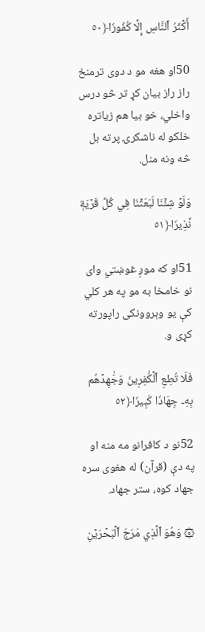أَكۡثَرُ ٱلنَّاسِ إِلَّا كُفُورٗا﴿٥٠

50او هغه مو د دوى ترمنځ راز راز بيان كړ تر څو درس واخلي، خو بيا هم زياتره خلكو له ناشكرۍ پرته بل څه ونه منل.

وَلَوۡ شِئۡنَا لَبَعَثۡنَا فِي كُلِّ قَرۡيَةٖ نَّذِيرٗا﴿٥١

51او كه موږ غوښتي واى نو خامخا به مو په هر كلي كې يو وېروونکی راپورته كړى و.

فَلَا تُطِعِ ٱلۡكَٰفِرِينَ وَجَٰهِدۡهُم بِهِۦ جِهَادٗا كَبِيرٗا﴿٥٢

52نو د كافرانو مه منه او په دې (قرآن) له هغوى سره جهاد كوه، ستر جهاد.

۞ وَهُوَ ٱلَّذِي مَرَجَ ٱلۡبَحۡرَيۡنِ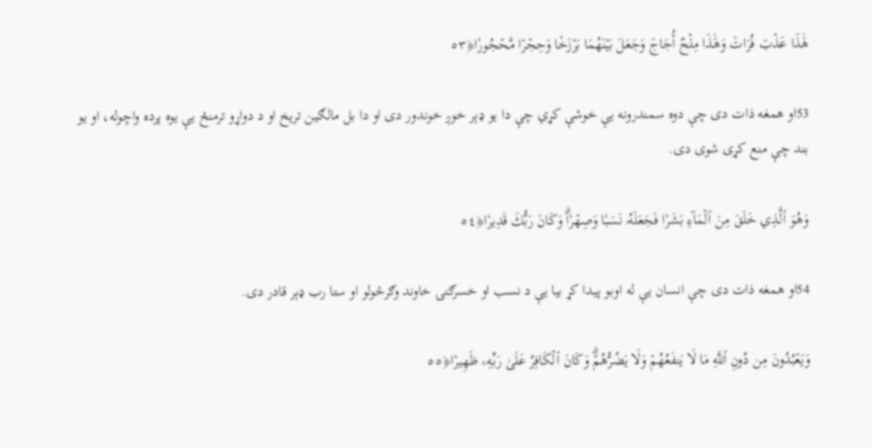هَٰذَا عَذۡبٞ فُرَاتٞ وَهَٰذَا مِلۡحٌ أُجَاجٞ وَجَعَلَ بَيۡنَهُمَا بَرۡزَخٗا وَحِجۡرٗا مَّحۡجُورٗا﴿٥٣

53او همغه ذات دى چې دوه سمندرونه يې خوشې كړي چې دا يو ډېر خوږ خوندور دى او دا بل مالګين تريخ او د دواړو ترمنځ يې يوه پرده واچوله، او يو بند چې منع كړى شوى دى.

وَهُوَ ٱلَّذِي خَلَقَ مِنَ ٱلۡمَآءِ بَشَرٗا فَجَعَلَهُۥ نَسَبٗا وَصِهۡرٗاۗ وَكَانَ رَبُّكَ قَدِيرٗا﴿٥٤

54او همغه ذات دى چې انسان يې له اوبو پيدا كړ بيا يې د نسب او خسرګنۍ خاوند وګرځولو او ستا رب ډېر قادر دى.

وَيَعۡبُدُونَ مِن دُونِ ٱللَّهِ مَا لَا يَنفَعُهُمۡ وَلَا يَضُرُّهُمۡۗ وَكَانَ ٱلۡكَافِرُ عَلَىٰ رَبِّهِۦ ظَهِيرٗا﴿٥٥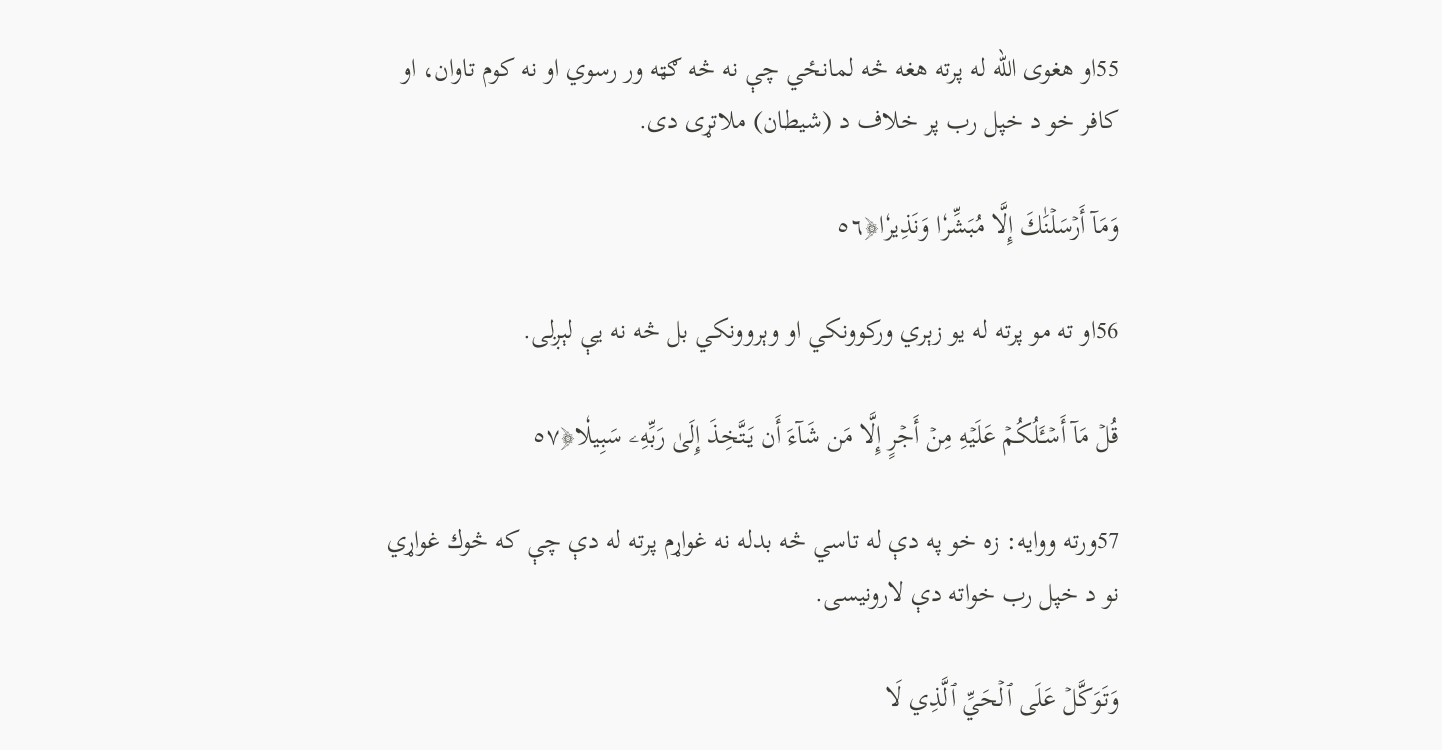55او هغوى الله له پرته هغه څه لمانځي چې نه څه ګټه ور رسوي او نه كوم تاوان، او کافر خو د خپل رب پر خلاف د (شيطان) ملاتړی دی.

وَمَآ أَرۡسَلۡنَٰكَ إِلَّا مُبَشِّرٗا وَنَذِيرٗا﴿٥٦

56او ته مو پرته له يو زېري وركوونكي او وېروونكي بل څه نه يې لېږلى.

قُلۡ مَآ أَسۡـَٔلُكُمۡ عَلَيۡهِ مِنۡ أَجۡرٍ إِلَّا مَن شَآءَ أَن يَتَّخِذَ إِلَىٰ رَبِّهِۦ سَبِيلٗا﴿٥٧

57ورته ووايه: زه خو په دې له تاسي څه بدله نه غواړم پرته له دې چې كه څوك غواړي نو د خپل رب خواته دې لارونيسى.

وَتَوَكَّلۡ عَلَى ٱلۡحَيِّ ٱلَّذِي لَا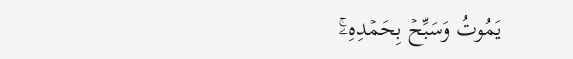يَمُوتُ وَسَبِّحۡ بِحَمۡدِهِۦۚ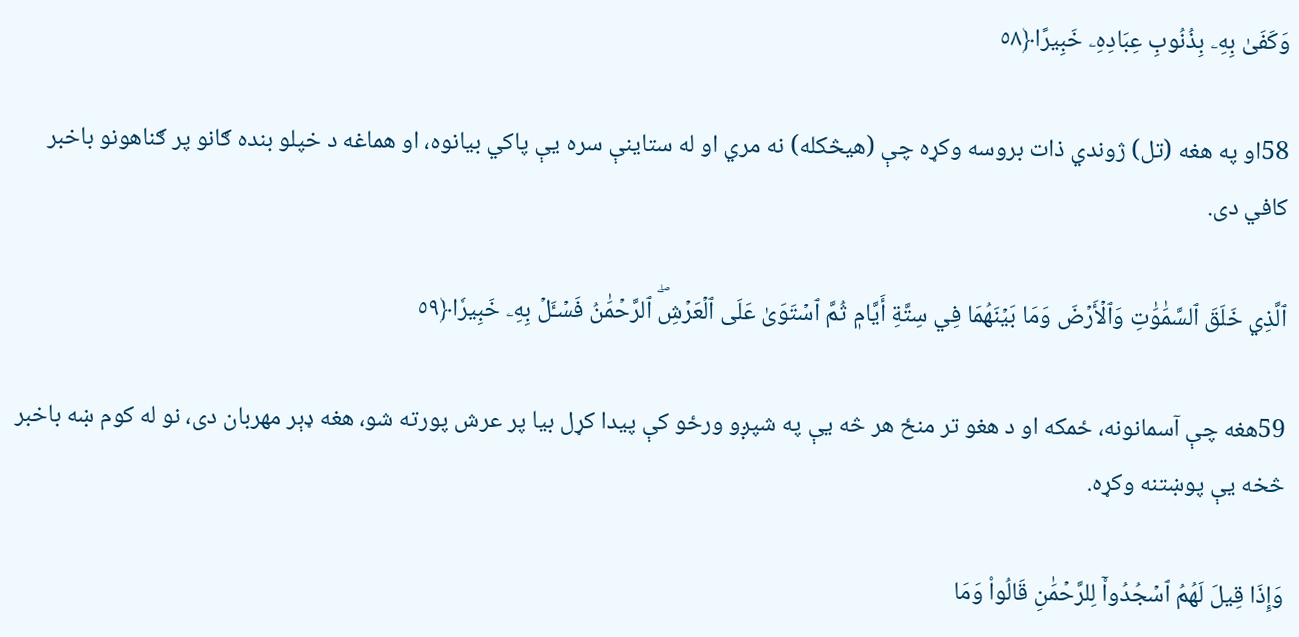وَكَفَىٰ بِهِۦ بِذُنُوبِ عِبَادِهِۦ خَبِيرًا﴿٥٨

58او په هغه (تل) ژوندي ذات بروسه وكړه چې (هيڅكله) نه مري او له ستاينې سره يې پاكي بيانوه، او هماغه د خپلو بنده ګانو پر ګناهونو باخبر كافي دى.

ٱلَّذِي خَلَقَ ٱلسَّمَٰوَٰتِ وَٱلۡأَرۡضَ وَمَا بَيۡنَهُمَا فِي سِتَّةِ أَيَّامٖ ثُمَّ ٱسۡتَوَىٰ عَلَى ٱلۡعَرۡشِۖ ٱلرَّحۡمَٰنُ فَسۡـَٔلۡ بِهِۦ خَبِيرٗا﴿٥٩

59هغه چې آسمانونه، ځمكه او د هغو تر منځ هر څه يې په شپږو ورځو كې پيدا كړل بيا پر عرش پورته شو، هغه ډېر مهربان دى، نو له كوم ښه باخبر څخه يې پوښتنه وكړه.

وَإِذَا قِيلَ لَهُمُ ٱسۡجُدُواْۤ لِلرَّحۡمَٰنِ قَالُواْ وَمَا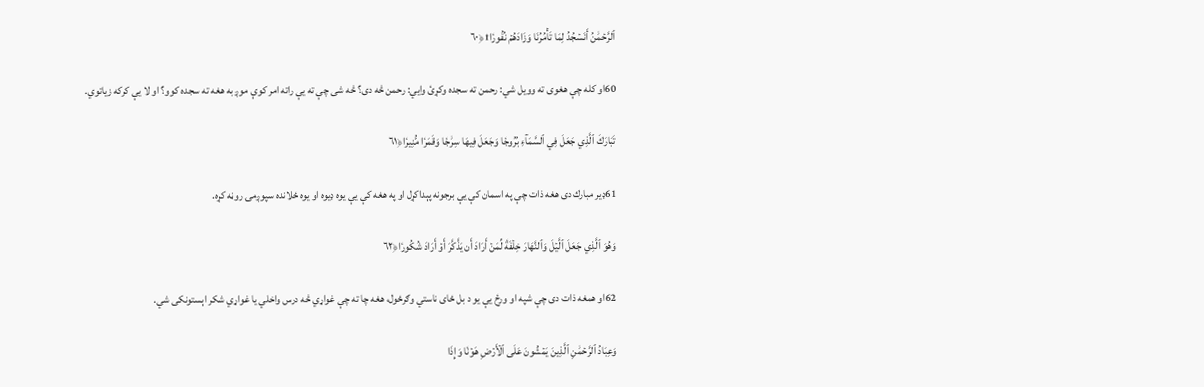ٱلرَّحۡمَٰنُ أَنَسۡجُدُ لِمَا تَأۡمُرُنَا وَزَادَهُمۡ نُفُورٗا۩﴿٦٠

60او كله چې هغوی ته وويل شي: رحمن ته سجده وكړئ وايي: رحمن څه دى؟ څه شى چې ته يې راته امر كوې موږ به هغه ته سجده كوو؟ او لا يې كركه زياتوي.

تَبَارَكَ ٱلَّذِي جَعَلَ فِي ٱلسَّمَآءِ بُرُوجٗا وَجَعَلَ فِيهَا سِرَٰجٗا وَقَمَرٗا مُّنِيرٗا﴿٦١

61ډير مبارك دى هغه ذات چې په اسمان كې يې برجونه پېداكړل او په هغه كې يې يوه ډيوه او يوه ځلانده سپوږمۍ روڼه كړه.

وَهُوَ ٱلَّذِي جَعَلَ ٱلَّيۡلَ وَٱلنَّهَارَ خِلۡفَةٗ لِّمَنۡ أَرَادَ أَن يَذَّكَّرَ أَوۡ أَرَادَ شُكُورٗا﴿٦٢

62او همغه ذات دى چې شپه او ورځ يې يو د بل ځاى ناستي وګرځول، هغه چا ته چې غواړي څه درس واخلي يا غواړي شكر اېستونكى شي.

وَعِبَادُ ٱلرَّحۡمَٰنِ ٱلَّذِينَ يَمۡشُونَ عَلَى ٱلۡأَرۡضِ هَوۡنٗا وَإِذَا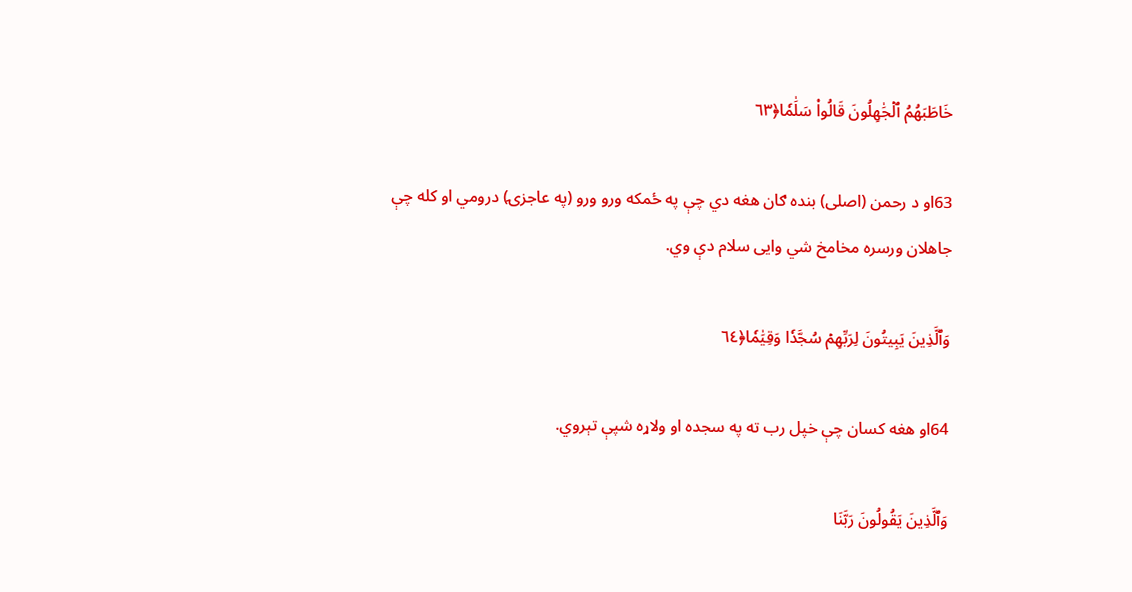خَاطَبَهُمُ ٱلۡجَٰهِلُونَ قَالُواْ سَلَٰمٗا﴿٦٣

63او د رحمن (اصلى) بنده ګان هغه دي چې په ځمكه ورو ورو (په عاجزۍ) درومي او كله چې جاهلان ورسره مخامخ شي وايى سلام دې وي.

وَٱلَّذِينَ يَبِيتُونَ لِرَبِّهِمۡ سُجَّدٗا وَقِيَٰمٗا﴿٦٤

64او هغه كسان چې خپل رب ته په سجده او ولاړه شپې تېروي.

وَٱلَّذِينَ يَقُولُونَ رَبَّنَا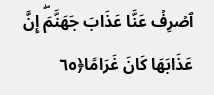ٱصۡرِفۡ عَنَّا عَذَابَ جَهَنَّمَۖ إِنَّ عَذَابَهَا كَانَ غَرَامًا﴿٦٥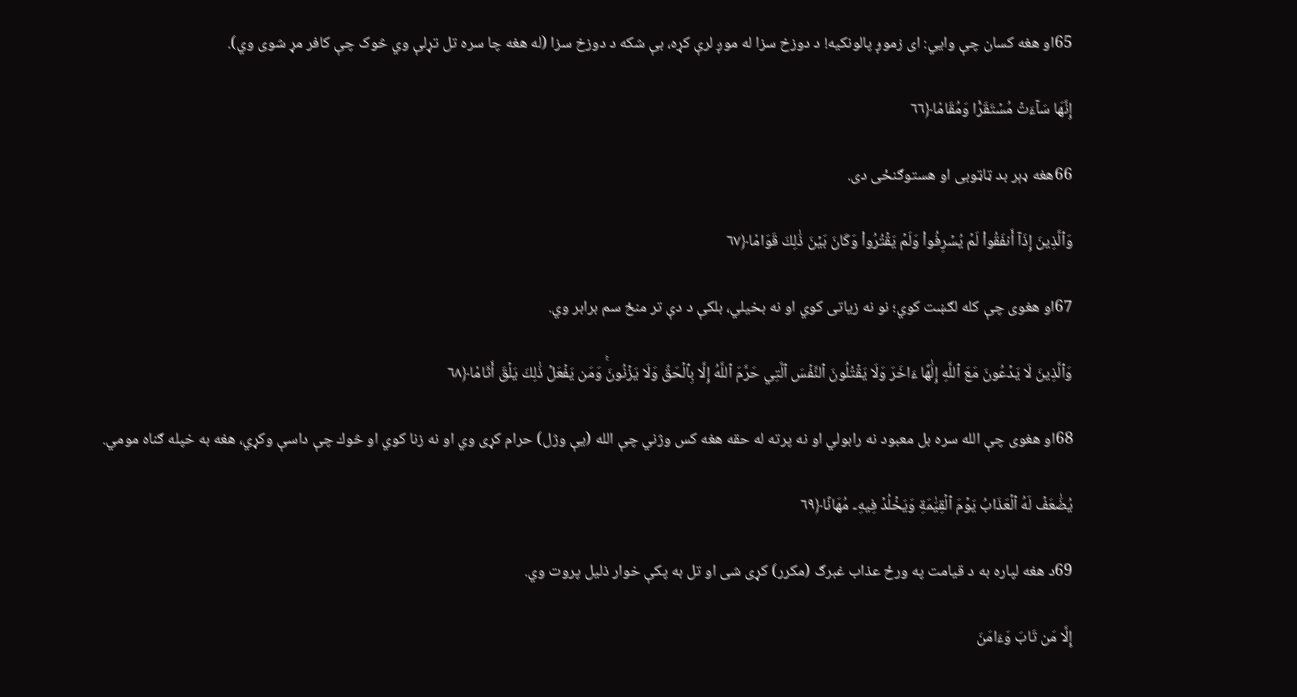65او هغه کسان چې وايي: ای زموږ پالونکيه! د دوزخ سزا له موږ لرې کړه، بې شکه د دوزخ سزا (له هغه چا سره تل تړلې وي څوک چې کافر مړ شوی وي).

إِنَّهَا سَآءَتۡ مُسۡتَقَرّٗا وَمُقَامٗا﴿٦٦

66هغه ډېر بد ټاټوبى او هستوګنځى دى.

وَٱلَّذِينَ إِذَآ أَنفَقُواْ لَمۡ يُسۡرِفُواْ وَلَمۡ يَقۡتُرُواْ وَكَانَ بَيۡنَ ذَٰلِكَ قَوَامٗا﴿٦٧

67او هغوى چې كله لګښت كوي؛ نو نه زياتى كوي او نه بخيلي، بلكې د دې تر منځ سم برابر وي.

وَٱلَّذِينَ لَا يَدۡعُونَ مَعَ ٱللَّهِ إِلَٰهًا ءَاخَرَ وَلَا يَقۡتُلُونَ ٱلنَّفۡسَ ٱلَّتِي حَرَّمَ ٱللَّهُ إِلَّا بِٱلۡحَقِّ وَلَا يَزۡنُونَۚ وَمَن يَفۡعَلۡ ذَٰلِكَ يَلۡقَ أَثَامٗا﴿٦٨

68او هغوى چې الله سره بل معبود نه رابولي او نه پرته له حقه هغه كس وژني چې الله (یې وژل) حرام كړى وي او نه زنا كوي او څوك چې داسې وكړي، هغه به خپله ګناه مومي.

يُضَٰعَفۡ لَهُ ٱلۡعَذَابُ يَوۡمَ ٱلۡقِيَٰمَةِ وَيَخۡلُدۡ فِيهِۦ مُهَانًا﴿٦٩

69د هغه لپاره به د قيامت په ورځ عذاب غبرګ (مكرر) كړى شى او تل به پكې خوار ذليل پروت وي.

إِلَّا مَن تَابَ وَءَامَنَ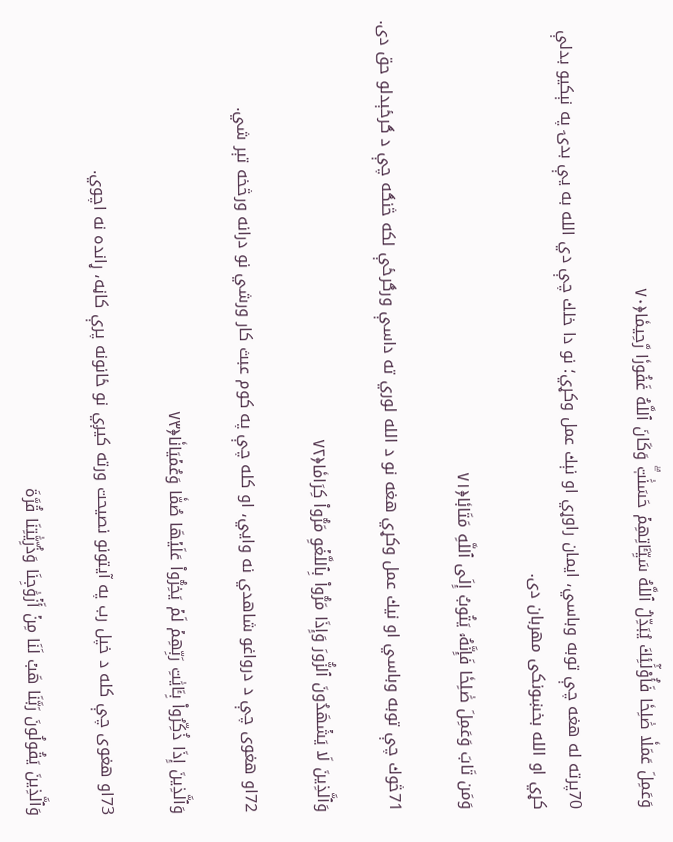وَعَمِلَ عَمَلٗا صَٰلِحٗا فَأُوْلَٰٓئِكَ يُبَدِّلُ ٱللَّهُ سَيِّـَٔاتِهِمۡ حَسَنَٰتٖۗ وَكَانَ ٱللَّهُ غَفُورٗا رَّحِيمٗا﴿٧٠

70پرته له هغه چې توبه وباسي، ايمان راوړي او نېك عمل وکړي؛ نو دا خلك چې دي الله به يې بدۍ په نېكيو بدلې كړي او الله بخښونكى مهربان دى.

وَمَن تَابَ وَعَمِلَ صَٰلِحٗا فَإِنَّهُۥ يَتُوبُ إِلَى ٱللَّهِ مَتَابٗا﴿٧١

71څوك چې توبه وباسي او نيك عمل وكړي هغه نو د الله لوري ته داسې ورګرځې لكه څنګه چې د ګرځېدلو حق دى.

وَٱلَّذِينَ لَا يَشۡهَدُونَ ٱلزُّورَ وَإِذَا مَرُّواْ بِٱللَّغۡوِ مَرُّواْ كِرَامٗا﴿٧٢

72او هغوى چې د درواغو شاهدي نه وايي، او كله چې په كوم عبث كار ورشي نو درانه ورڅخه تېر شي.

وَٱلَّذِينَ إِذَا ذُكِّرُواْ بِـَٔايَٰتِ رَبِّهِمۡ لَمۡ يَخِرُّواْ عَلَيۡهَا صُمّٗا وَعُمۡيَانٗا﴿٧٣

73او هغوى چې كله د خپل رب په آيتونو نصيحت ورته كيږي نو ځانونه پرې كاڼه، ړانده نه اچوي.

وَٱلَّذِينَ يَقُولُونَ رَبَّنَا هَبۡ لَنَا مِنۡ أَزۡوَٰجِنَا وَذُرِّيَّٰتِنَا قُرَّةَ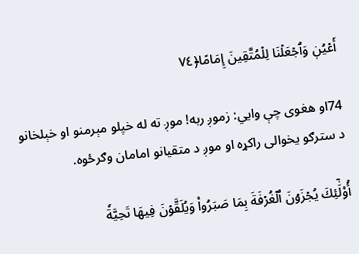أَعۡيُنٖ وَٱجۡعَلۡنَا لِلۡمُتَّقِينَ إِمَامًا﴿٧٤

74او هغوى چې وايي: زموږ ربه! موږ ته له خپلو مېرمنو او خېلخانو د سترګو يخوالى راكړه او موږ د متقيانو امامان وګرځوه.

أُوْلَٰٓئِكَ يُجۡزَوۡنَ ٱلۡغُرۡفَةَ بِمَا صَبَرُواْ وَيُلَقَّوۡنَ فِيهَا تَحِيَّةٗ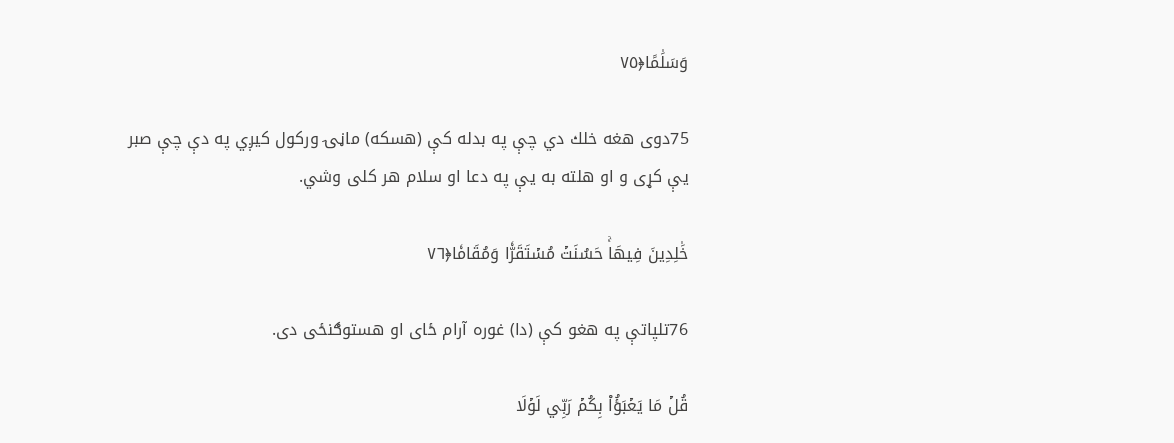وَسَلَٰمًا﴿٧٥

75دوى هغه خلك دي چې په بدله كې (هسكه) ماڼۍ وركول كيږي په دې چې صبر يې كړى و او هلته به يې په دعا او سلام هر كلى وشي.

خَٰلِدِينَ فِيهَاۚ حَسُنَتۡ مُسۡتَقَرّٗا وَمُقَامٗا﴿٧٦

76تلپاتې په هغو كې (دا) غوره آرام ځاى او هستوګنځى دى.

قُلۡ مَا يَعۡبَؤُاْ بِكُمۡ رَبِّي لَوۡلَا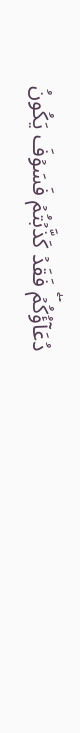دُعَآؤُكُمۡۖ فَقَدۡ كَذَّبۡتُمۡ فَسَوۡفَ يَكُونُ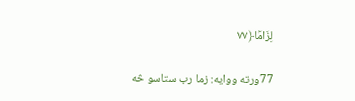لِزَامَۢا﴿٧٧

77ورته ووايه: زما رب ستاسو څه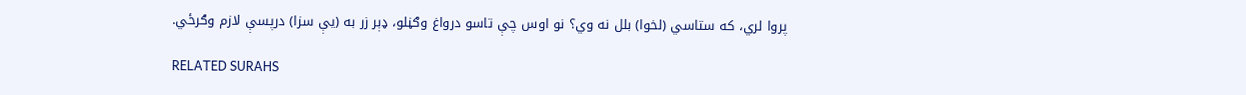پروا لري، كه ستاسي (لخوا) بلل نه وي؟ نو اوس چې تاسو درواغ وګڼلو، ډېر زر به (يې سزا) درپسې لازم وګرځي.

RELATED SURAHS